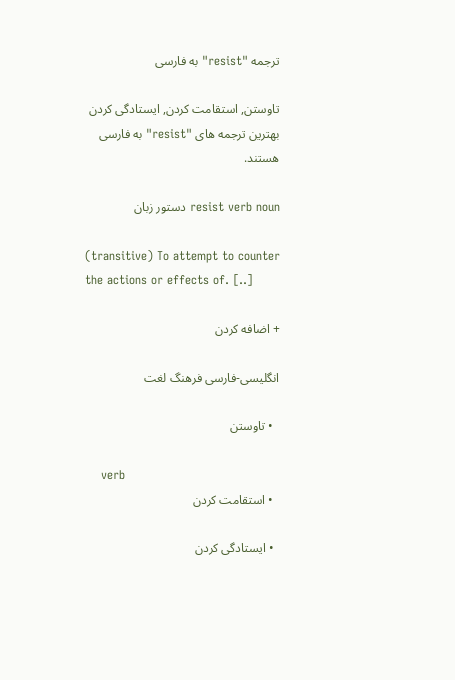ترجمه "resist" به فارسی

تاوستن, استقامت کردن, ایستادگی کردن بهترین ترجمه های "resist" به فارسی هستند.

resist verb noun دستور زبان

(transitive) To attempt to counter the actions or effects of. [..]

+ اضافه کردن

انگلیسی-فارسی فرهنگ لغت

  • تاوستن

    verb
  • استقامت کردن

  • ایستادگی کردن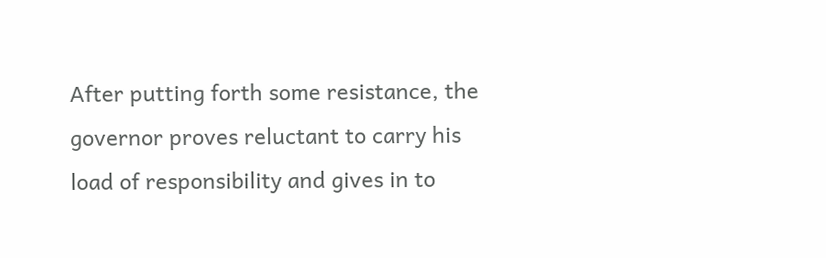After putting forth some resistance, the governor proves reluctant to carry his load of responsibility and gives in to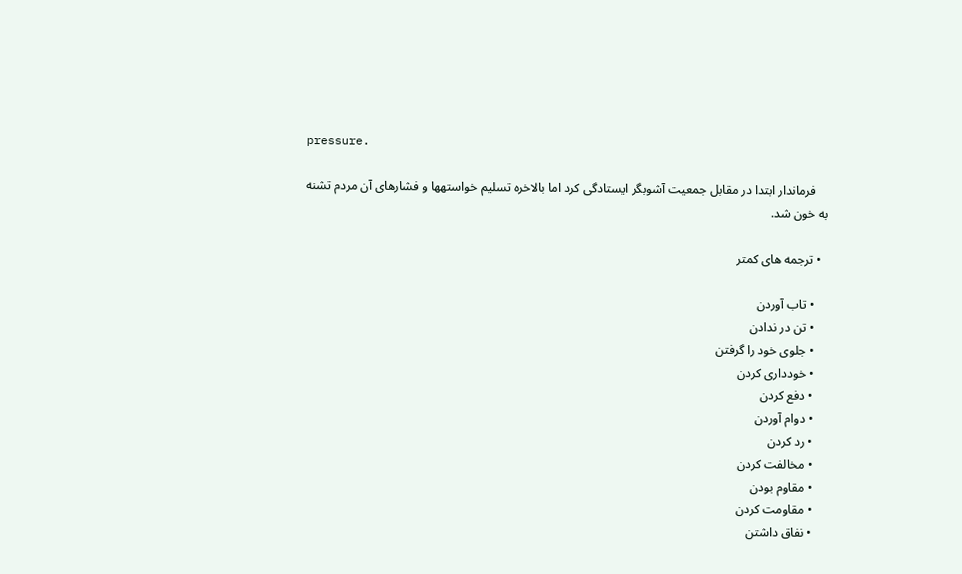pressure.

    فرماندار ابتدا در مقابل جمعیت آشوبگر ایستادگی کرد اما بالاخره تسلیم خواستهها و فشارهای آن مردم تشنه به خون شد.

  • ترجمه های کمتر

    • تاب آوردن
    • تن در ندادن
    • جلوی خود را گرفتن
    • خودداری کردن
    • دفع کردن
    • دوام آوردن
    • رد کردن
    • مخالفت کردن
    • مقاوم بودن
    • مقاومت کردن
    • نفاق داشتن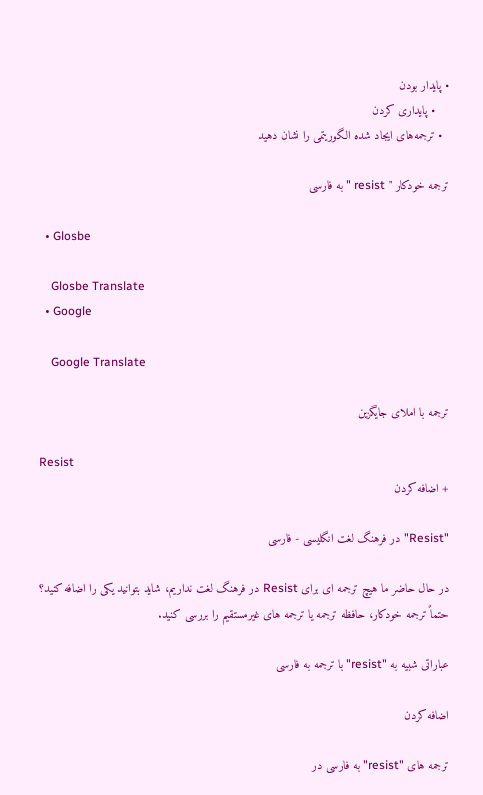• پایدار بودن
    • پایداری کردن
  • ترجمه‌های ایجاد شده الگوریتمی را نشان دهید

ترجمه خودکار " resist " به فارسی

  • Glosbe

    Glosbe Translate
  • Google

    Google Translate

ترجمه با املای جایگزین

Resist
+ اضافه کردن

"Resist" در فرهنگ لغت انگلیسی - فارسی

در حال حاضر ما هیچ ترجمه ای برای Resist در فرهنگ لغت نداریم، شاید بتوانید یکی را اضافه کنید؟ حتماً ترجمه خودکار، حافظه ترجمه یا ترجمه های غیرمستقیم را بررسی کنید.

عباراتی شبیه به "resist" با ترجمه به فارسی

اضافه کردن

ترجمه های "resist" به فارسی در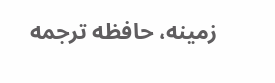زمینه، حافظه ترجمه